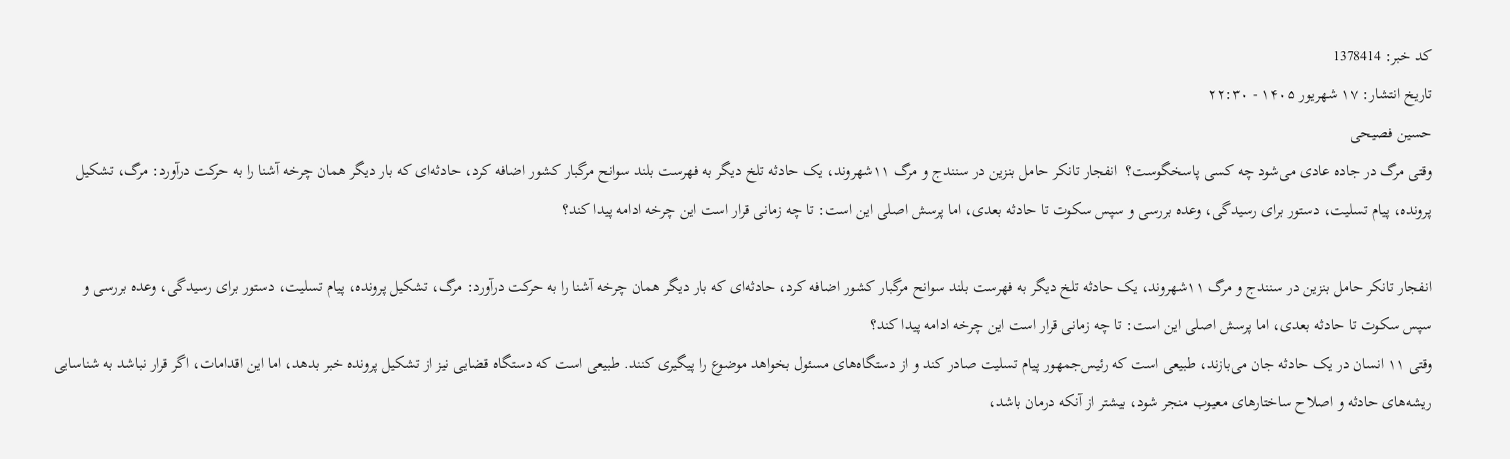کد خبر: 1378414
تاریخ انتشار: ۱۷ شهريور ۱۴۰۵ - ۲۲:۳۰
حسین فصیحی
وقتی مرگ در جاده عادی می‌شود چه کسی پاسخگوست؟  انفجار تانکر حامل بنزین در سنندج و مرگ ۱۱‌شهروند، یک حادثه تلخ دیگر به فهرست بلند سوانح مرگبار کشور اضافه کرد، حادثه‌ای که بار دیگر همان چرخه آشنا را به حرکت درآورد: مرگ، تشکیل پرونده، پیام تسلیت، دستور برای رسیدگی، وعده بررسی و سپس سکوت تا حادثه بعدی، اما پرسش اصلی این است: تا چه زمانی قرار است این چرخه ادامه پیدا کند؟

انفجار تانکر حامل بنزین در سنندج و مرگ ۱۱‌شهروند، یک حادثه تلخ دیگر به فهرست بلند سوانح مرگبار کشور اضافه کرد، حادثه‌ای که بار دیگر همان چرخه آشنا را به حرکت درآورد: مرگ، تشکیل پرونده، پیام تسلیت، دستور برای رسیدگی، وعده بررسی و سپس سکوت تا حادثه بعدی، اما پرسش اصلی این است: تا چه زمانی قرار است این چرخه ادامه پیدا کند؟
وقتی ۱۱ انسان در یک حادثه جان می‌بازند، طبیعی است که رئیس‌جمهور پیام تسلیت صادر کند و از دستگاه‌های مسئول بخواهد موضوع را پیگیری کنند. طبیعی است که دستگاه قضایی نیز از تشکیل پرونده خبر بدهد، اما این اقدامات، اگر قرار نباشد به شناسایی ریشه‌های حادثه و اصلاح ساختار‌های معیوب منجر شود، بیشتر از آنکه درمان باشد،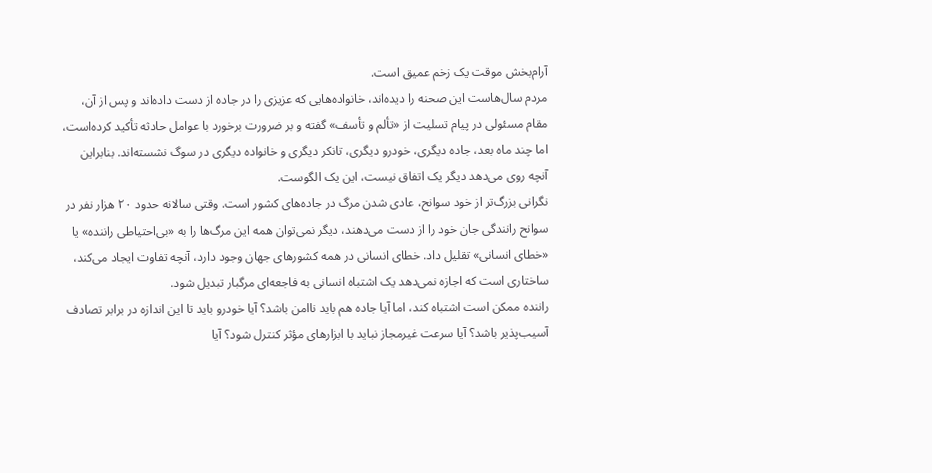آرام‌بخش موقت یک زخم عمیق است.
مردم سال‌هاست این صحنه را دیده‌اند، خانواده‌هایی که عزیزی را در جاده از دست داده‌اند و پس از آن، مقام مسئولی در پیام تسلیت از «تألم و تأسف» گفته و بر ضرورت برخورد با عوامل حادثه تأکید کرده‌است، اما چند ماه بعد، جاده دیگری، خودرو دیگری، تانکر دیگری و خانواده دیگری در سوگ نشسته‌اند. بنابراین آنچه روی می‌دهد دیگر یک اتفاق نیست، این یک الگوست.
نگرانی بزرگ‌تر از خود سوانح، عادی شدن مرگ در جاده‌های کشور است. وقتی سالانه حدود ۲۰ هزار نفر در سوانح رانندگی جان خود را از دست می‌دهند، دیگر نمی‌توان همه این مرگ‌ها را به «بی‌احتیاطی راننده» یا «خطای انسانی» تقلیل داد. خطای انسانی در همه کشور‌های جهان وجود دارد، آنچه تفاوت ایجاد می‌کند، ساختاری است که اجازه نمی‌دهد یک اشتباه انسانی به فاجعه‌ای مرگبار تبدیل شود.
راننده ممکن است اشتباه کند، اما آیا جاده هم باید ناامن باشد؟ آیا خودرو باید تا این اندازه در برابر تصادف آسیب‌پذیر باشد؟ آیا سرعت غیرمجاز نباید با ابزار‌های مؤثر کنترل شود؟ آیا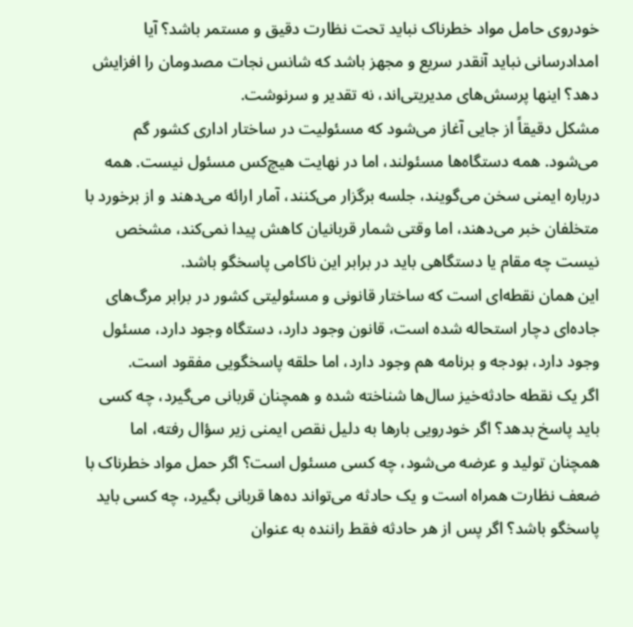خودروی حامل مواد خطرناک نباید تحت نظارت دقیق و مستمر باشد؟ آیا امدادرسانی نباید آنقدر سریع و مجهز باشد که شانس نجات مصدومان را افزایش دهد؟ اینها پرسش‌های مدیریتی‌اند، نه تقدیر و سرنوشت.
مشکل دقیقاً از جایی آغاز می‌شود که مسئولیت در ساختار اداری کشور گم می‌شود. همه دستگاه‌ها مسئولند، اما در نهایت هیچ‌کس مسئول نیست. همه درباره ایمنی سخن می‌گویند، جلسه برگزار می‌کنند، آمار ارائه می‌دهند و از برخورد با متخلفان خبر می‌دهند، اما وقتی شمار قربانیان کاهش پیدا نمی‌کند، مشخص نیست چه مقام یا دستگاهی باید در برابر این ناکامی پاسخگو باشد.
این همان نقطه‌ای است که ساختار قانونی و مسئولیتی کشور در برابر مرگ‌های جاده‌ای دچار استحاله شده است، قانون وجود دارد، دستگاه وجود دارد، مسئول وجود دارد، بودجه و برنامه هم وجود دارد، اما حلقه پاسخگویی مفقود است.
اگر یک نقطه حادثه‌خیز سال‌ها شناخته شده و همچنان قربانی می‌گیرد، چه کسی باید پاسخ بدهد؟ اگر خودرویی بار‌ها به دلیل نقص ایمنی زیر سؤال رفته، اما همچنان تولید و عرضه می‌شود، چه کسی مسئول است؟ اگر حمل مواد خطرناک با ضعف نظارت همراه است و یک حادثه می‌تواند ده‌ها قربانی بگیرد، چه کسی باید پاسخگو باشد؟ اگر پس از هر حادثه فقط راننده به عنوان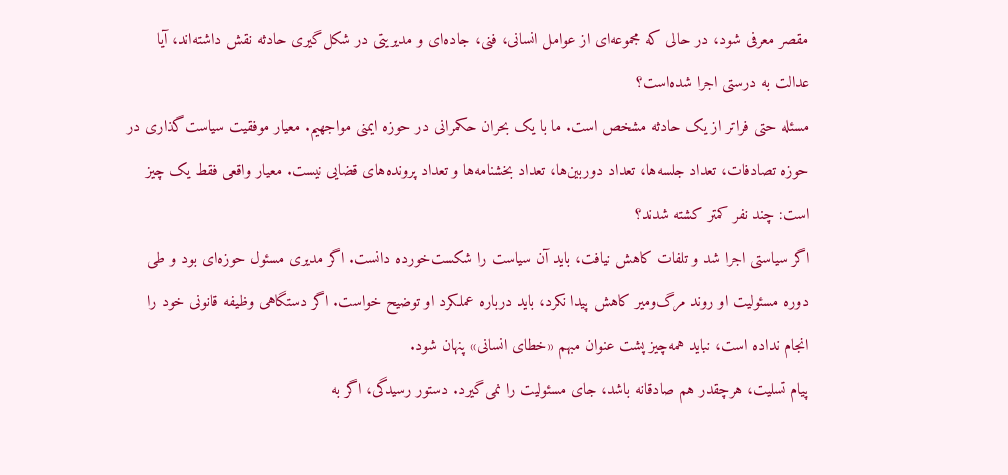مقصر معرفی شود، در حالی که مجموعه‌ای از عوامل انسانی، فنی، جاده‌ای و مدیریتی در شکل‌گیری حادثه نقش داشته‌اند، آیا عدالت به درستی اجرا شده‌است؟
مسئله حتی فراتر از یک حادثه مشخص است. ما با یک بحران حکمرانی در حوزه ایمنی مواجهیم. معیار موفقیت سیاست‌گذاری در حوزه تصادفات، تعداد جلسه‌ها، تعداد دوربین‌ها، تعداد بخشنامه‌ها و تعداد پرونده‌های قضایی نیست. معیار واقعی فقط یک چیز است: چند نفر کمتر کشته شدند؟
اگر سیاستی اجرا شد و تلفات کاهش نیافت، باید آن سیاست را شکست‌خورده دانست. اگر مدیری مسئول حوزه‌ای بود و طی دوره مسئولیت او روند مرگ‌ومیر کاهش پیدا نکرد، باید درباره عملکرد او توضیح خواست. اگر دستگاهی وظیفه قانونی خود را انجام نداده است، نباید همه‌چیز پشت عنوان مبهم «خطای انسانی» پنهان شود.
پیام تسلیت، هرچقدر هم صادقانه باشد، جای مسئولیت را نمی‌گیرد. دستور رسیدگی، اگر به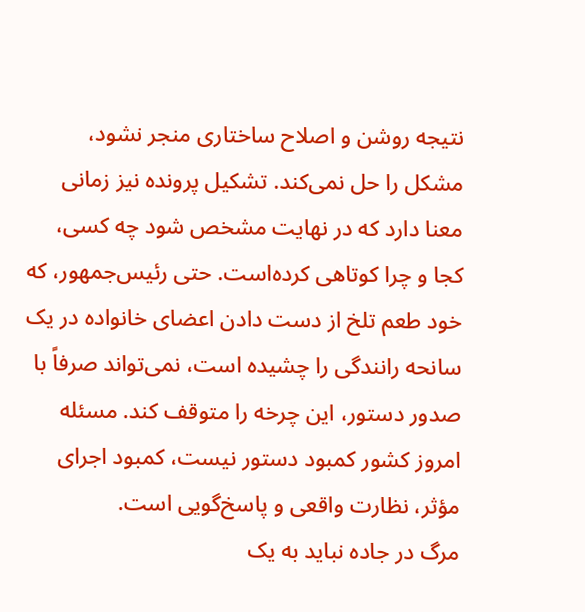نتیجه روشن و اصلاح ساختاری منجر نشود، مشکل را حل نمی‌کند. تشکیل پرونده نیز زمانی معنا دارد که در نهایت مشخص شود چه کسی، کجا و چرا کوتاهی کرده‌است. حتی رئیس‌جمهور، که خود طعم تلخ از دست دادن اعضای خانواده در یک سانحه رانندگی را چشیده است، نمی‌تواند صرفاً با صدور دستور، این چرخه را متوقف کند. مسئله امروز کشور کمبود دستور نیست، کمبود اجرای مؤثر، نظارت واقعی و پاسخ‌گویی است.
مرگ در جاده نباید به یک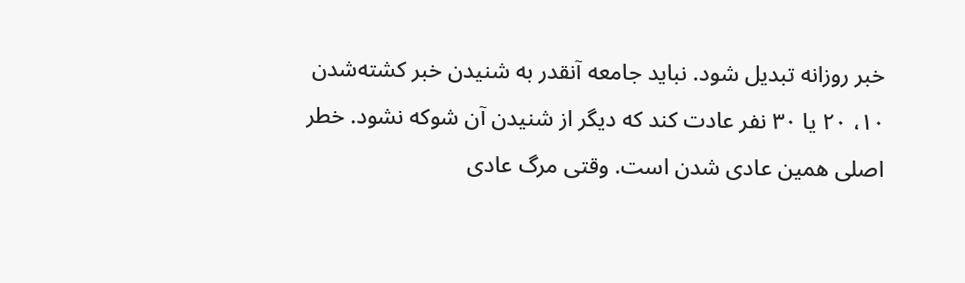خبر روزانه تبدیل شود. نباید جامعه آنقدر به شنیدن خبر کشته‌شدن ۱۰، ۲۰ یا ۳۰ نفر عادت کند که دیگر از شنیدن آن شوکه نشود. خطر اصلی همین عادی شدن است. وقتی مرگ عادی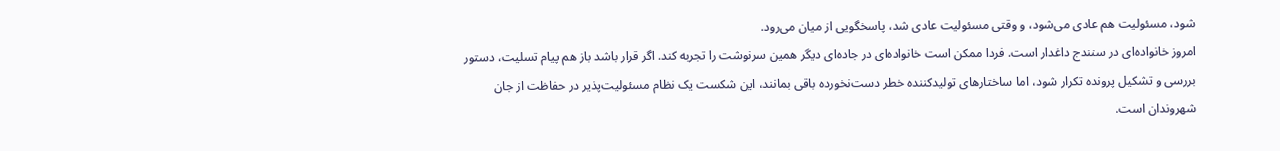شود، مسئولیت هم عادی می‌شود، و وقتی مسئولیت عادی شد، پاسخگویی از میان می‌رود.
امروز خانواده‌ای در سنندج داغدار است. فردا ممکن است خانواده‌ای در جاده‌ای دیگر همین سرنوشت را تجربه کند. اگر قرار باشد باز هم پیام تسلیت، دستور بررسی و تشکیل پرونده تکرار شود، اما ساختار‌های تولیدکننده خطر دست‌نخورده باقی بمانند، این شکست یک نظام مسئولیت‌پذیر در حفاظت از جان شهروندان است.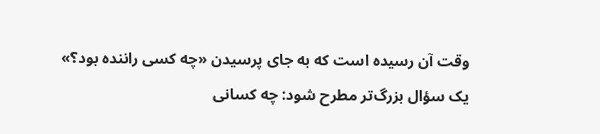وقت آن رسیده است که به جای پرسیدن «چه کسی راننده بود؟» یک سؤال بزرگ‌تر مطرح شود: چه کسانی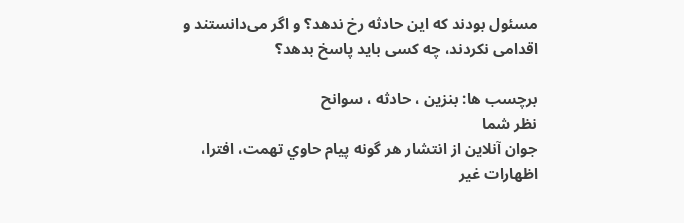مسئول بودند که این حادثه رخ ندهد؟ و اگر می‌دانستند و اقدامی نکردند، چه کسی باید پاسخ بدهد؟

برچسب ها: بنزین ، حادثه ، سوانح
نظر شما
جوان آنلاين از انتشار هر گونه پيام حاوي تهمت، افترا، اظهارات غير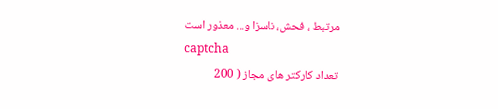مرتبط ، فحش، ناسزا و... معذور است
captcha
تعداد کارکتر های مجاز ( 200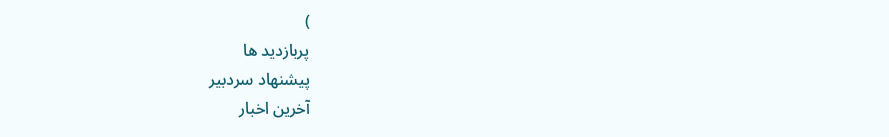)
پربازدید ها
پیشنهاد سردبیر
آخرین اخبار